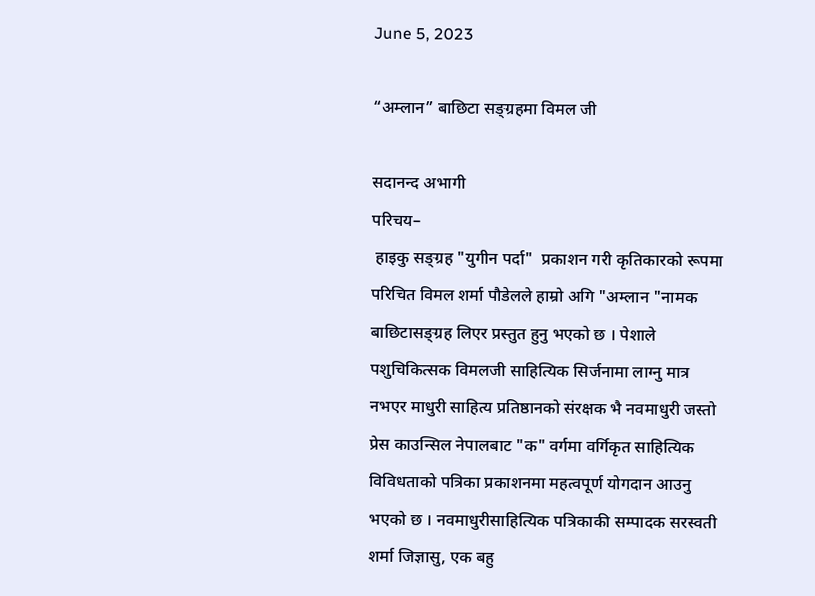June 5, 2023

“अम्लान” बाछिटा सङ्ग्रहमा विमल जी

सदानन्द अभागी
परिचय–
 हाइकु सङ्ग्रह "युगीन पर्दा"  प्रकाशन गरी कृतिकारको रूपमा परिचित विमल शर्मा पौडेलले हाम्रो अगि "अम्लान "नामक बाछिटासङ्ग्रह लिएर प्रस्तुत हुनु भएको छ । पेशाले पशुचिकित्सक विमलजी साहित्यिक सिर्जनामा लाग्नु मात्र नभएर माधुरी साहित्य प्रतिष्ठानको संरक्षक भै नवमाधुरी जस्तो  प्रेस काउन्सिल नेपालबाट "क" वर्गमा वर्गिकृत साहित्यिक विविधताको पत्रिका प्रकाशनमा महत्वपूर्ण योगदान आउनु भएको छ । नवमाधुरीसाहित्यिक पत्रिकाकी सम्पादक सरस्वती शर्मा जिज्ञासु, एक बहु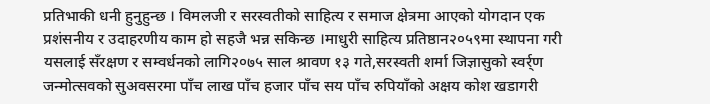प्रतिभाकी धनी हुनुहुन्छ । विमलजी र सरस्वतीको साहित्य र समाज क्षेत्रमा आएको योगदान एक प्रशंसनीय र उदाहरणीय काम हो सहजै भन्न सकिन्छ ।माधुरी साहित्य प्रतिष्ठान२०५९मा स्थापना गरी यसलाई सँरक्षण र सम्वर्धनको लागि२०७५ साल श्रावण १३ गते,सरस्वती शर्मा जिज्ञासुको स्वर्र्ण जन्मोत्सवको सुअवसरमा पाँच लाख पाँच हजार पाँच सय पाँच रुपियाँको अक्षय कोश खडागरी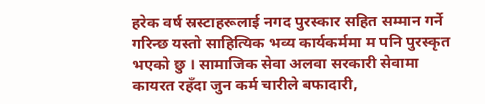हरेक वर्ष स्रस्टाहरूलाई नगद पुरस्कार सहित सम्मान गर्ने गरिन्छ यस्तो साहित्यिक भव्य कार्यकर्ममा म पनि पुरस्कृत भएको छु । सामाजिक सेवा अलवा सरकारी सेवामा कायरत रहँदा जुन कर्म चारीले बफादारी,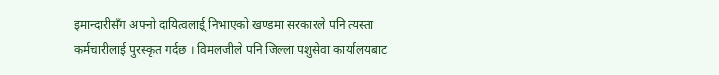इमान्दारीसँग अफ्नो दायित्वलाई् निभाएको खण्डमा सरकारले पनि त्यस्ता कर्मचारीलाई पुरस्कृत गर्दछ । विमलजीले पनि जिल्ला पशुसेवा कार्यालयबाट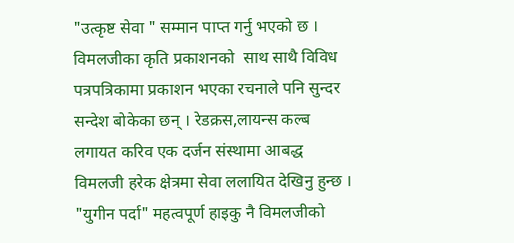"उत्कृष्ट सेवा " सम्मान पाप्त गर्नु भएको छ । विमलजीका कृति प्रकाशनको  साथ साथै विविध पत्रपत्रिकामा प्रकाशन भएका रचनाले पनि सुन्दर सन्देश बोकेका छन् । रेडक्रस,लायन्स कल्ब लगायत करिव एक दर्जन संस्थामा आबद्ध विमलजी हरेक क्षेत्रमा सेवा ललायित देखिनु हुन्छ ।  "युगीन पर्दा" महत्वपूर्ण हाइकु नै विमलजीको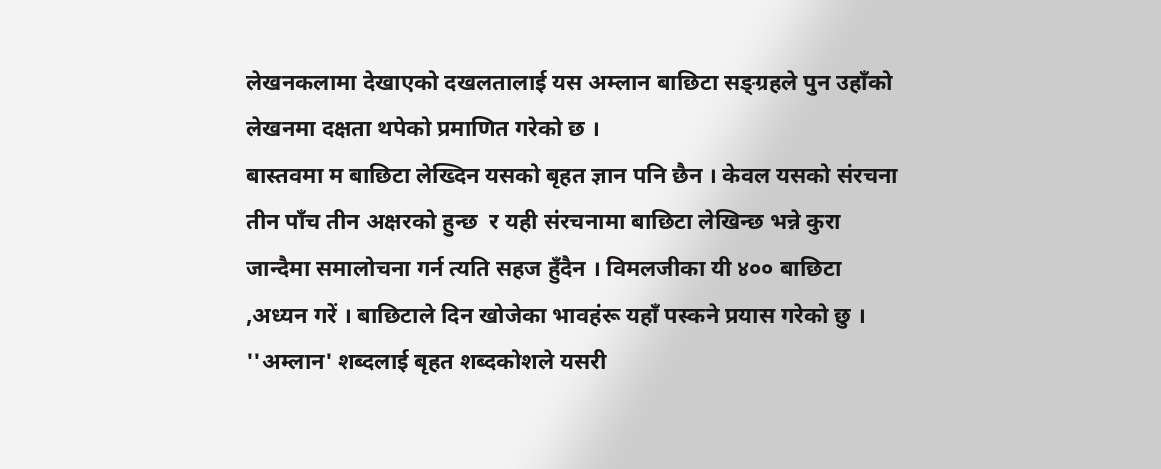लेखनकलामा देखाएको दखलतालाई यस अम्लान बाछिटा सङ्ग्रहले पुन उहाँको लेखनमा दक्षता थपेको प्रमाणित गरेको छ ।
बास्तवमा म बाछिटा लेख्दिन यसको बृहत ज्ञान पनि छैन । केवल यसको संरचना तीन पाँच तीन अक्षरको हुन्छ  र यही संरचनामा बाछिटा लेखिन्छ भन्ने कुरा जान्दैमा समालोचना गर्न त्यति सहज हुँदैन । विमलजीका यी ४०० बाछिटा ,अध्यन गरें । बाछिटाले दिन खोजेका भावहंरू यहाँ पस्कने प्रयास गरेको छु ।
''अम्लान' शब्दलाई बृहत शब्दकोशले यसरी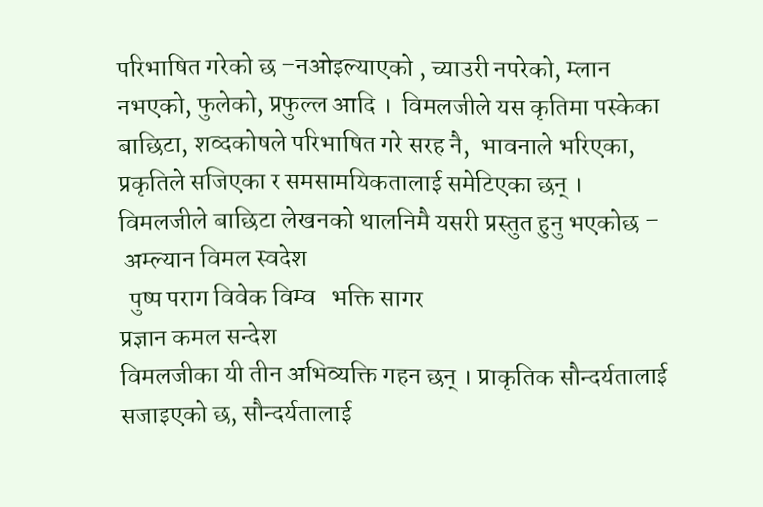परिभाषित गरेको छ –नओइल्याएको , च्याउरी नपरेको, म्लान नभएको, फुलेको, प्रफुल्ल आदि ।  विमलजीले यस कृतिमा पस्केका बाछिटा, शव्दकोषले परिभाषित गरे सरह नै,  भावनाले भरिएका, प्रकृतिले सजिएका र समसामयिकतालाई समेटिएका छन् ।
विमलजीले बाछिटा लेखनको थालनिमै यसरी प्रस्तुत हुनु भएकोछ –
 अम्ल्यान विमल स्वदेश
  पुष्प पराग विवेक विम्व   भक्ति सागर
प्रज्ञान कमल सन्देश
विमलजीका यी तीन अभिव्यक्ति गहन छन् । प्राकृतिक सौन्दर्यतालाई सजाइएको छ, सौन्दर्यतालाई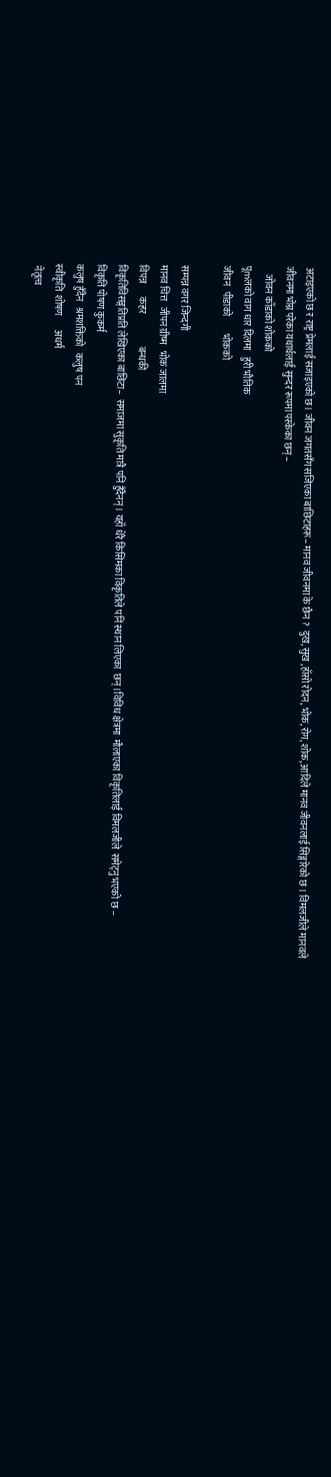अटाइएको छ र राष्ट्र प्रेमलाई सजाइएको छ। जीवन जगतसँग सजिएका बाछिटाहरू– मानव जीवनमा के छैन ?  दुख, सुख ,हाँसो रोदन, भोक, रोग, शोक, आदिले मानव जीवनलाई सिङ्गारेको छ । विमलजीले मानवले जीवनमा भोग्न परेका यथार्थलाई सुन्दर रूपमा पस्केका छन् –
    जोवन काँडाको शोकको
पूmलको वाग धार दिलमा   हुरी भौतिक
जीवन   पीडाको         भोकको

सम्पन्न वगर जिन्दगी
मानव चित्त   जीपन ग्रीष्म   भोक जालमा
विपन्न       कहर                 बन्धकी
विकृतिविसङ्गतिप्रति लेखिएका बाछिटा–  समाजमा सुकृति मात्रै पनि हुँदैनन् । यहाँ धेरै किसिमका विकृतिले पनि स्थान लिएका  छन् ।विविध क्षेत्रमा  मौलाएका विकृतिलाई विमलजीले  समेट्नु भएको छ –
विकृति पोषण कुकर्म
कलुष हुँदैन   श्रमशक्तिको   कलुष पन
स्वीकृति  शोषण       अधर्म
 नेतृत्व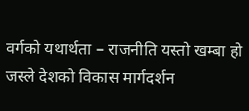वर्गको यथार्थता – राजनीति यस्तो खम्बा हो जस्ले देशको विकास मार्गदर्शन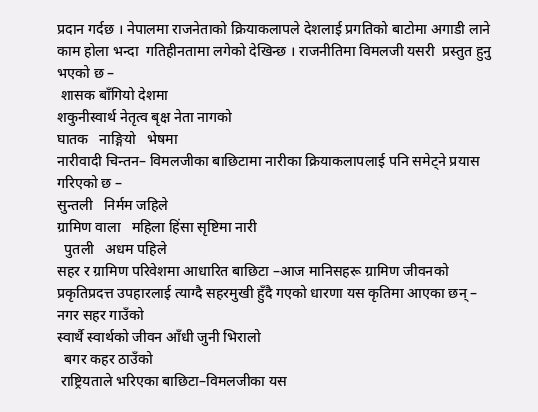प्रदान गर्दछ । नेपालमा राजनेताको क्रियाकलापले देशलाई प्रगतिको बाटोमा अगाडी लाने काम होला भन्दा  गतिहीनतामा लगेको देखिन्छ । राजनीतिमा विमलजी यसरी  प्रस्तुत हुनु भएको छ –
 शासक बाँगियो देशमा
शकुनीस्वार्थ नेतृत्व बृक्ष नेता नागको
घातक   नाङ्गियो   भेषमा
नारीवादी चिन्तन– विमलजीका बाछिटामा नारीका क्रियाकलापलाई पनि समेट्ने प्रयास गरिएको छ –
सुन्तली   निर्मम जहिले
ग्रामिण वाला   महिला हिंसा सृष्टिमा नारी
  पुतली   अधम पहिले
सहर र ग्रामिण परिवेशमा आधारित बाछिटा –आज मानिसहरू ग्रामिण जीवनको प्रकृतिप्रदत्त उपहारलाई त्याग्दै सहरमुखी हुँदै गएको धारणा यस कृतिमा आएका छन् –
नगर सहर गाउँको
स्वार्थै स्वार्थको जीवन आँधी जुनी भिरालो
  बगर कहर ठाउँको
 राष्ट्रियताले भरिएका बाछिटा–विमलजीका यस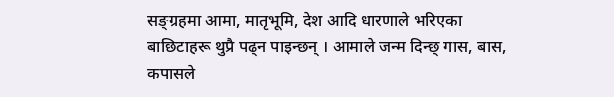सङ्ग्रहमा आमा, मातृभूमि, देश आदि धारणाले भरिएका बाछिटाहरू थुप्रै पढ्न पाइन्छन् । आमाले जन्म दिन्छ् गास, बास, कपासले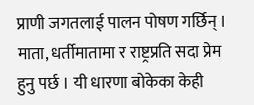प्राणी जगतलाई पालन पोषण गर्छिन् । माता, धर्तीमातामा र राष्ट्रप्रति सदा प्रेम हुनु पर्छ । यी धारणा बोकेका केही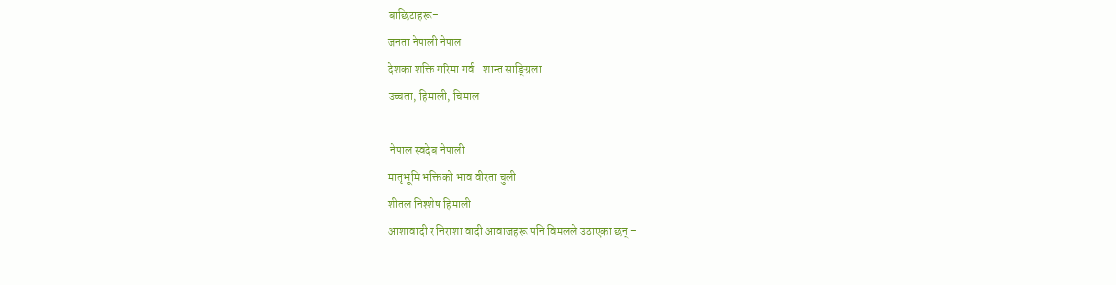बाछिटाहरू–
जनता नेपाली नेपाल
देशका शक्ति गरिमा गर्व    शान्त साङ्ग्रिला
उच्चता, हिमाली, चिमाल

 नेपाल स्वदेब नेपाली
मातृभूमि भक्तिको भाव वीरता चुली
शीतल निश्शेष हिमाली
आशावादी र निराशा वादी आवाजहरू पनि विमलले उठाएका छन् –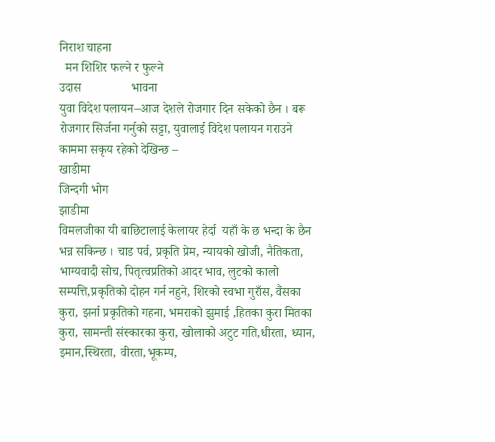निराश चाहना
  मन शिशिर फल्ने र फुल्ने
उदास                भावना
युवा विदेश पलायन–आज देशले रोजगार दिन सकेको छैन । बरू रोजगार सिर्जना गर्नुको सट्टा, युवालाई विदेश पलायन गराउने काममा सकृय रहेको देखिन्छ –
खाडीमा
जिन्दगी भोग
झाडीमा
विमलजीका यी बाछिटालाई केलायर हेर्दा  यहाँ के छ भन्दा के छैन भन्न सकिन्छ । चाड पर्व, प्रकृति प्रेम, न्यायको खोजी, नैतिकता, भाग्यवादी सोच, पितृत्वप्रतिको आदर भाव, लुटको कालो सम्पत्ति,प्रकृतिको दोहन गर्न नहुने, शिरको स्वभा गुराँस, वैंसका कुरा, झर्ना प्रकृतिको गहना, भमराको झुमाई ,हितका कुरा मितका कुरा, सामन्ती संस्कारका कुरा, खोलाको अटुट गति,धीरता, ध्यान, इमान,स्थिरता, वीरता,भूकम्प,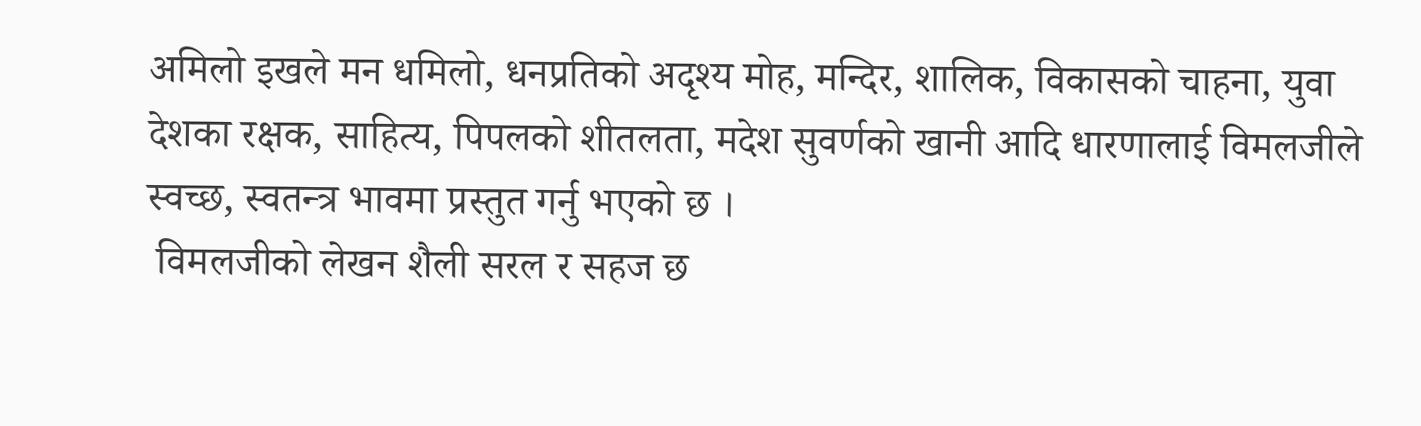अमिलो इखले मन धमिलो, धनप्रतिको अदृश्य मोह, मन्दिर, शालिक, विकासको चाहना, युवा देशका रक्षक, साहित्य, पिपलको शीतलता, मदेश सुवर्णको खानी आदि धारणालाई विमलजीले स्वच्छ, स्वतन्त्र भावमा प्रस्तुत गर्नु भएको छ ।
 विमलजीको लेखन शैली सरल र सहज छ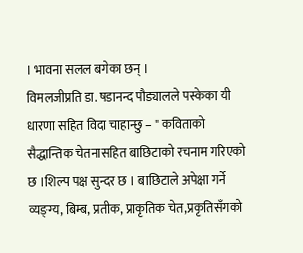। भावना सलल बगेका छन् ।
विमलजीप्रति डा. षडानन्द पौड्यालले पस्केका यी धारणा सहित विदा चाहान्छु – " कविताको सैद्धान्तिक चेतनासहित बाछिटाको रचनाम गरिएको छ ।शिल्प पक्ष सुन्दर छ । बाछिटाले अपेक्षा गर्ने व्यङ्ग्य, बिम्ब, प्रतीक, प्राकृतिक चेत,प्रकृतिसँगको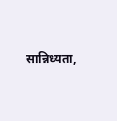सान्निध्यता,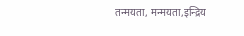तन्मयता, मन्मयता,इन्द्रिय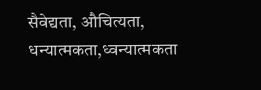सैवेद्यता, औचित्यता, धन्यात्मकता,ध्वन्यात्मकता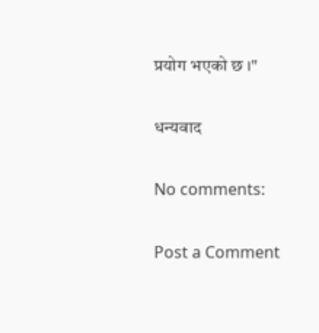प्रयोग भएको छ ।"

धन्यवाद

No comments:

Post a Comment